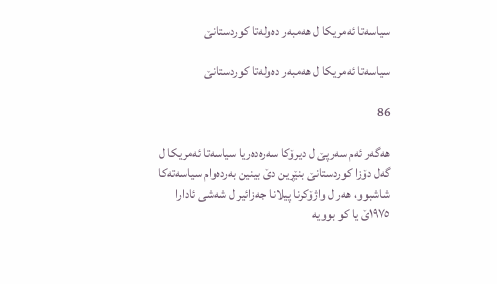سیاسه‌تا ئه‌مریكا ل هه‌مبه‌ر ده‌وله‌تا كوردستانێ

سیاسه‌تا ئه‌مریكا ل هه‌مبه‌ر ده‌وله‌تا كوردستانێ

86

هه‌گه‌ر ئه‌م سه‌رپێ ل دیرۆكا سه‌ره‌ده‌ریا سیاسه‌تا ئه‌مریكا ل گه‌ل دۆزا كوردستانێ بنێڕین دێ بینین به‌رده‌وام سیاسه‌ته‌كا شاشبوو، هه‌ر ل واژۆكرنا پیلانا جه‌زائیر ل شه‌شی ئادارا ١٩٧٥ێ یا كو بوویه‌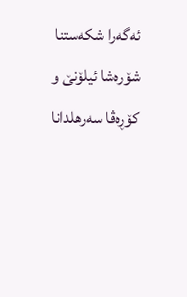ئه‌گه‌را شكه‌ستنا شۆره‌شا ئیلۆنێ و كۆڕه‌ڤا سه‌رهلدانا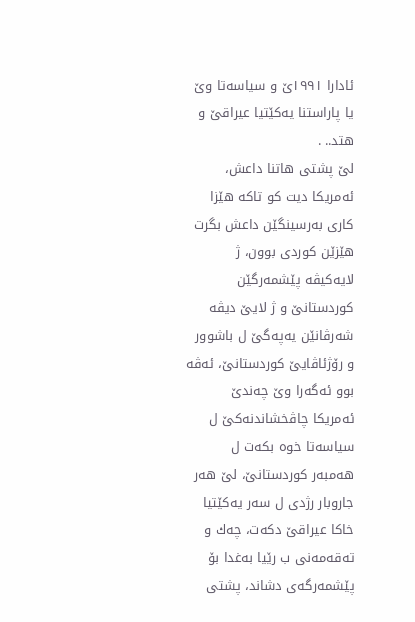ئادارا ١٩٩١ێ و سیاسه‌تا وێ یا پاراستنا یه‌كێتیا عیراقێ و هتد.. .
لێ پشتی هاتنا داعش، ئه‌مریكا دیت كو تاكه‌ هێزا كاری به‌رسینگێن داعش بگرت هێزێن كوردی بوون، ژ لایه‌كیڤه‌ پێشمه‌رگێن كوردستانێ و ژ لایێ دیڤه‌ شه‌رڤانێن یه‌په‌گێ ل باشوور و رۆژئاڤایێ كوردستانێ، ئه‌ڤه‌ بوو ئه‌گه‌را وێ چه‌ندێ ئه‌مریكا چاڤخشاندنه‌كێ ل سیاسه‌تا خوه‌ بكه‌ت ل هه‌مبه‌ر كوردستانێ، لێ هه‌ر جاروبار رژدی ل سه‌ر یه‌كێتیا خاكا عیراقێ دكه‌ت، چه‌ك و ته‌قه‌مه‌نی ب رێیا به‌غدا بۆ پێشمه‌رگه‌ی دشاند، پشتی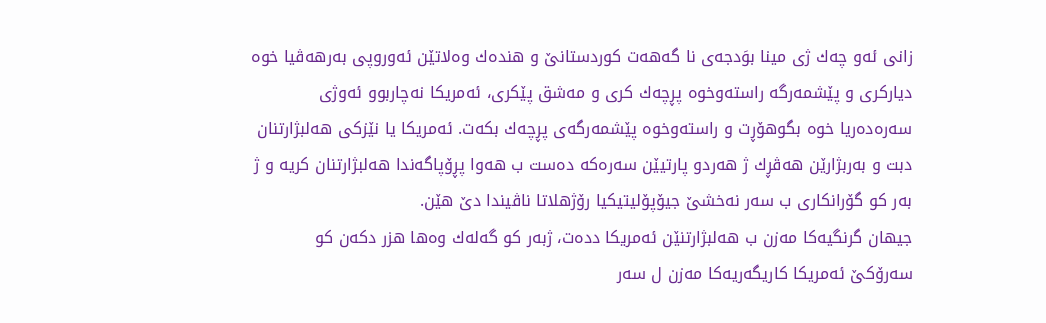زانی ئه‌و چه‌ك ژی مینا بوَدجه‌ی نا گه‌هه‌ت كوردستانێ و هنده‌ك وه‌لاتێن ئه‌وروپی به‌رهه‌ڤیا خوه‌ دیاركری و پێشمه‌رگه‌ راسته‌وخوه‌ پڕچه‌ك كری و مه‌شق پێكری، ئه‌مریكا نه‌چاربوو ئه‌وژی سه‌ره‌ده‌ریا خوه‌ بگوهۆڕت و راسته‌وخوه‌ پێشمه‌رگه‌ی پڕچه‌ك بكه‌ت. ئه‌مریكا یا نێزكی هه‌لبژارتنان دبت و به‌ربژارێن هه‌ڤڕك ژ هه‌ردو پارتیێن سه‌ره‌كه‌ ده‌ست ب هه‌وا پڕۆپاگه‌ندا هه‌لبژارتنان كریه‌ و ژ به‌ر كو گۆرانكاری ب سه‌ر نه‌خشێ جیۆپۆلیتیكیا رۆژهلاتا ناڤیندا دێ هێن.
جیهان گرنگیه‌كا مه‌زن ب هه‌لبژارتنێن ئه‌مریكا دده‌ت، ژبه‌ر كو گه‌له‌ك وه‌ها هزر دكه‌ن كو سه‌رۆكێ ئه‌مریكا كاریگه‌ریه‌كا مه‌زن ل سه‌ر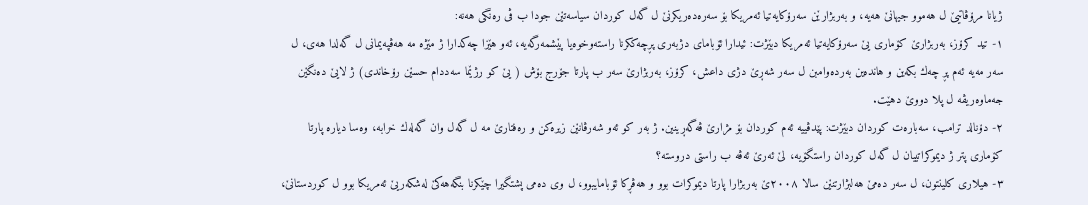ژیانا مرۆڤاتیێ ل هه‌موو جیهانێ هه‌یه‌، و به‌ربژارێن سه‌رۆكایه‌تیا ئه‌مریكا بۆ سه‌ره‌ده‌ریكرنێ ل گه‌ل كوردان سیاسه‌تێن جودا ب ڤی ره‌نگی هه‌نه‌:
١- تید كرۆز، به‌ربژارێ كۆماری یێ سه‌رۆكایه‌تیا ئه‌مریكا دبێژت: ئیدارا ئۆبامای دژبه‌ری پڕچه‌ككرنا راسته‌وخوه‌یا پێشمه‌رگه‌یه‌، ئه‌و هێزا چه‌كدارا ژ مێژه‌ مه‌ هه‌ڤپه‌یمانی ل گه‌لدا هه‌ی، ل سه‌ر مه‌یه‌ ئه‌م پڕ چه‌ك بكه‌ین و هانده‌ین به‌رده‌وامبن ل سه‌ر شه‌ڕێ دژی داعش، كرۆز، به‌ربژارێ سه‌ر ب پارتا جۆرج بۆش ( یێ كو رژێما سه‌ددام حسێن رۆخاندی) ژ لایێ ده‌نگێن جه‌ماوه‌ریڤه‌ ل پلا دووێ دهێت.
٢- دۆنالد ترامب، سه‌باره‌ت كوردان دبێژت: پێدڤییه‌ ئه‌م كوردان بۆ مژارێ ڤه‌گه‌ڕینین. ژ به‌ر كو ئه‌و شه‌رڤانێن زیره‌كن و ره‌فتارێ مه‌ ل گه‌ل وان گه‌له‌ك خرابه‌، وه‌سا دیاره‌ پارتا كۆماری پتر ژ دیموكراتییان ل گه‌ل كوردان راستگۆیه‌، لێ ئه‌رێ ئه‌ڤه‌ ب راستی دروسته‌؟
٣- هیلاری كلینتون، ل سه‌ر ده‌مێ هه‌لبژارتنێن سالا ٢٠٠٨ێ به‌ربژارا پارتا دیموكرات بوو و هه‌ڤڕكا ئۆبامایبوو، ل وی ده‌می پشتگیرا چێكرنا بنگه‌هه‌كێ له‌شكه‌ریێ ئه‌مریكا بوو ل كوردستانێ،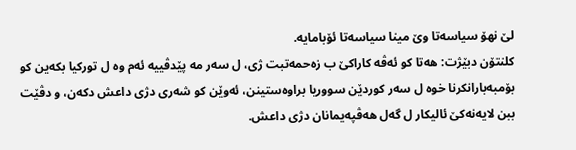لێ نهۆ سیاسه‌تا وێ مینا سیاسه‌تا ئۆبامایه‌.
كلنتۆن دبێژت: هه‌تا كو ئه‌ڤه‌ كاراكێ ب زه‌حمه‌تبت ژی، ل سه‌ر مه‌ پێدڤییه‌ ئه‌م وه‌ ل توركیا بكه‌ین كو بۆمبه‌بارانكرنا خوه‌ ل سه‌ر كوردێن سووریا براوه‌ستینن، ئه‌وێن كو شه‌ری دژی داعش دكه‌ن، و دڤێت ببن لایه‌نه‌كێ ئالیكار ل گه‌ل هه‌ڤپه‌یمانان دژی داعش.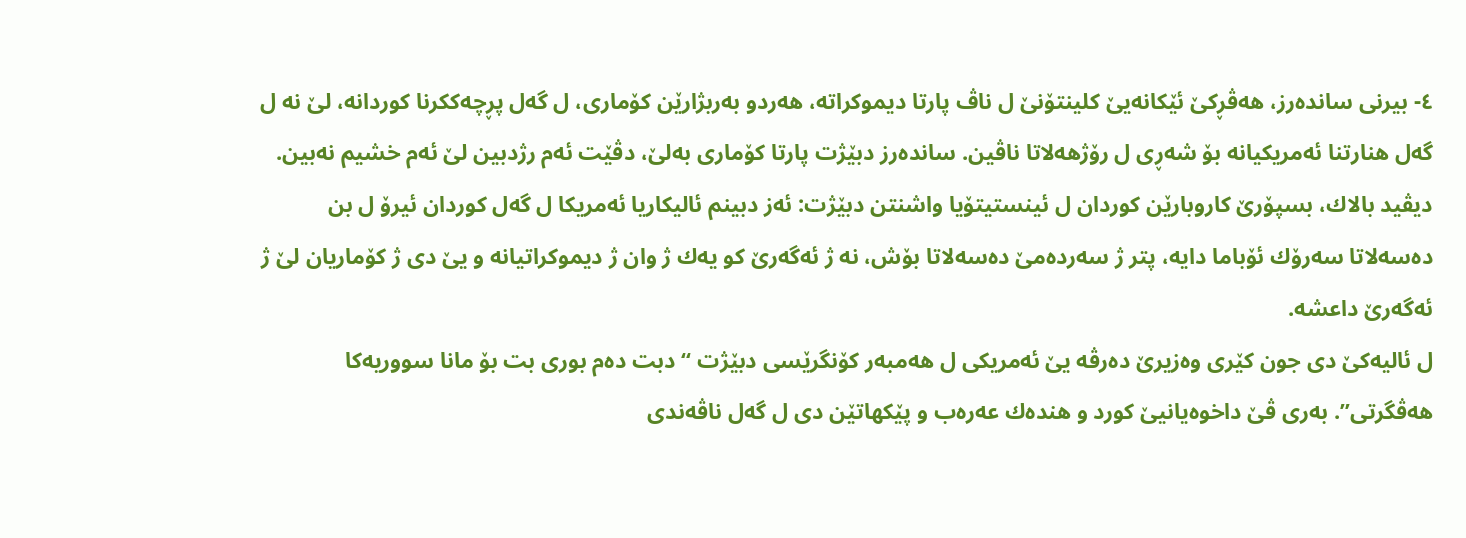٤- بیرنی سانده‌رز، هه‌ڤڕكێ ئێكانه‌یێ كلینتۆنێ ل ناڤ پارتا دیموكراته‌، هه‌ردو به‌ربژارێن كۆماری، ل گه‌ل پڕچه‌ككرنا كوردانه‌، لێ نه‌ ل گه‌ل هنارتنا ئه‌مریكیانه‌ بۆ شه‌ڕی ل رۆژهه‌لاتا ناڤین. سانده‌رز دبێژت پارتا كۆماری به‌لێ، دڤێت ئه‌م رژدبین لێ ئه‌م خشیم نه‌بین.
دیڤید بالاك، بسپۆرێ كاروبارێن كوردان ل ئینستیتۆیا واشنتن دبێژت: ئه‌ز دبینم ئالیكاریا ئه‌مریكا ل گه‌ل كوردان ئیرۆ ل بن ده‌سه‌لاتا سه‌رۆك ئۆباما دایه‌، پتر ژ سه‌رده‌مێ ده‌سه‌لاتا بۆش، نه‌ ژ ئه‌گه‌رێ كو یه‌ك ژ وان ژ دیموكراتیانه‌ و یێ دی ژ كۆماریان لێ ژ ئه‌گه‌رێ داعشه‌.
ل ئالیه‌كێ دی جون كێری وه‌زیرێ ده‌رڤه‌ یێ ئه‌مریكی ل هه‌مبه‌ر كۆنگرێسی دبێژت “دبت ده‌م بوری بت بۆ مانا سووریه‌كا هه‌ڤگرتی”. به‌ری ڤێ داخوه‌یانیێ كورد و هنده‌ك عه‌ره‌ب و پێكهاتێن دی ل گه‌ل ناڤه‌ندی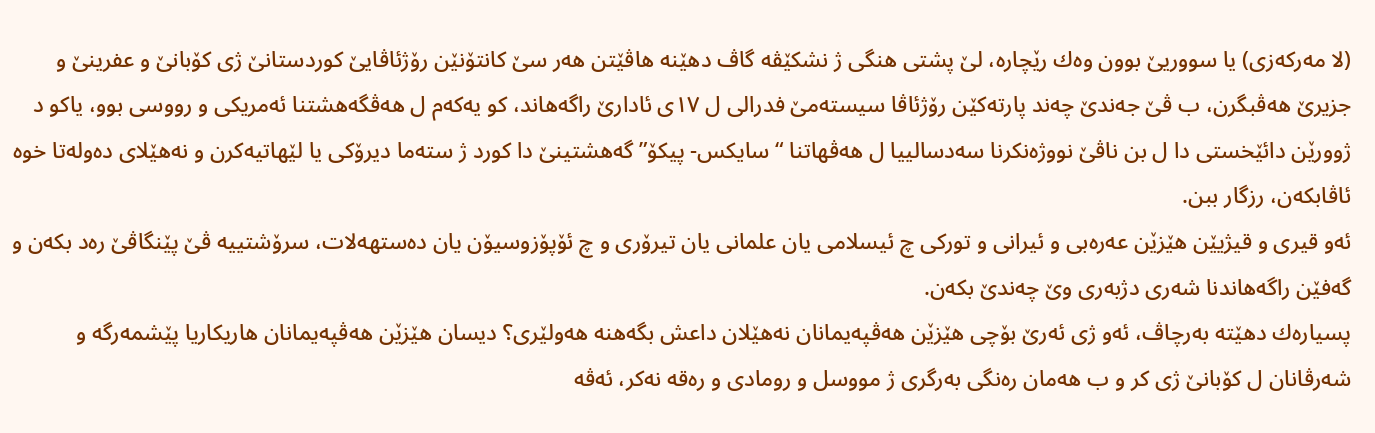(لا مه‌ركه‌زی) یا سووریێ بوون وه‌ك رێچاره‌، لێ پشتی هنگی ژ نشكێڤه‌ گاڤ دهێنه‌ هاڤێتن هه‌ر سێ كانتۆنێن رۆژئاڤایێ كوردستانێ ژی كۆبانێ و عفرینێ و جزیرێ هه‌ڤبگرن، ب ڤێ جه‌ندێ چه‌ند پارته‌كێن رۆژئاڤا سیسته‌مێ فدرالی ل ١٧ی ئادارێ راگه‌هاند، كو یه‌كه‌م ل هه‌ڤگه‌هشتنا ئه‌مریكی و رووسی بوو، یاكو د ژوورێن دائێخستی دا ل بن ناڤێ نووژه‌نكرنا سه‌دسالییا ل هه‌ڤهاتنا “سایكس- پیكۆ” گه‌هشتینێ دا كورد ژ سته‌ما دیرۆكی یا لێهاتیه‌كرن و نه‌هێلای ده‌وله‌تا خوه‌ ئاڤابكه‌ن، رزگار ببن.
ئه‌و قیری و قیژیێن هێزێن عه‌ره‌بی و ئیرانی و توركی چ ئیسلامی یان علمانی یان تیرۆری و چ ئۆپۆزوسیۆن یان ده‌ستهه‌لات، سرۆشتییه‌ ڤێ پێنگاڤێ ره‌د بكه‌ن و گه‌فێن راگه‌هاندنا شه‌ری دژبه‌ری وێ چه‌ندێ بكه‌ن.
پسیاره‌ك دهێته‌ به‌رچاڤ، ئه‌و ژی ئه‌رێ بۆچی هێزێن هه‌ڤپه‌یمانان نه‌هێلان داعش بگه‌هنه‌ هه‌ولێری؟ دیسان هێزێن هه‌ڤپه‌یمانان هاریكاریا پێشمه‌رگه‌ و شه‌رڤانان ل كۆبانێ ژی كر و ب هه‌مان ره‌نگی به‌رگری ژ مووسل و رومادی و ره‌قه‌ نه‌كر، ئه‌ڤه‌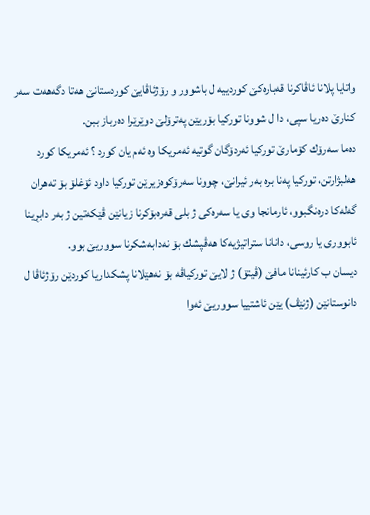واتایا پلانا ئاڤاكرنا قه‌باره‌كێ كوردییه‌ ل باشوور و رۆژئاڤایێ كوردستانێ هه‌تا دگه‌هه‌ت سه‌ر كنارێ ده‌ریا سپی، دا ل شوونا توركیا بۆریێن په‌ترۆلێ دوێرێرا ده‌رباز ببن.
ده‌ما سه‌رۆك كۆمارێ توركیا ئه‌ردۆگان گوتیه‌ ئه‌مریكا وه‌ ئه‌م یان كورد ؟ ئه‌مریكا كورد هه‌لبژارتن، توركیا په‌نا بره‌ به‌ر ئیرانێ، چوونا سه‌رۆكوه‌زیرێن توركیا داود ئۆغلۆ بۆ ته‌هران گه‌له‌كا دره‌نگبوو، ئارمانجا وی یا سه‌ره‌كی ژ بلی قه‌ره‌بۆكرنا زیانێن ڤێكه‌تین ژ به‌ر دابڕینا ئابووری یا روسی، دانانا ستراتیژیه‌كا هه‌ڤپشك بۆ نه‌دابه‌شكرنا سووریێ بوو.
دیسان ب كارئینانا مافێ (ڤیتۆ) ژ لایێ توركیاڤه‌ بۆ نه‌هێلانا پشكداریا كوردێن رۆژئاڤا ل دانوستانێن (ژنێڤ) یێن ئاشتییا سووریێ ئه‌وا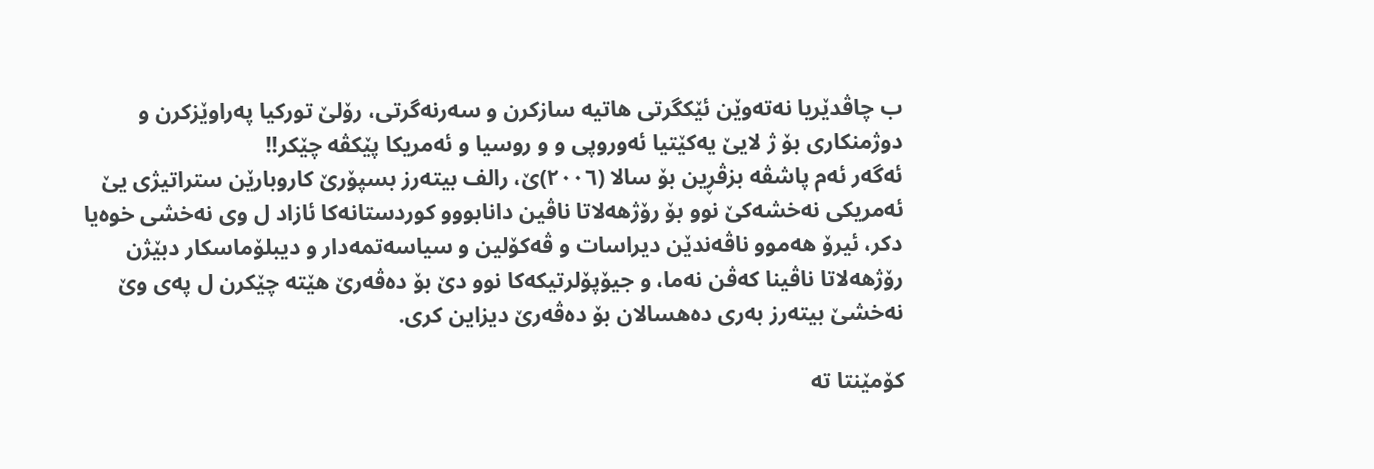ب چاڤدێریا نه‌ته‌وێن ئێكگرتی هاتیه‌ سازكرن و سه‌رنه‌گرتی، رۆلێ توركیا په‌راوێزكرن و دوژمنكاری بۆ ژ لایێ یه‌كێتیا ئه‌وروپی و و روسیا و ئه‌مریكا پێكڤه‌ چێكر!!
ئه‌گه‌ر ئه‌م پاشڤه‌ بزڤڕین بۆ سالا (٢٠٠٦)ێ، رالف بیته‌رز بسپۆرێ كاروبارێن ستراتیژی یێ ئه‌مریكی نه‌خشه‌كێ نوو بۆ رۆژهه‌لاتا ناڤین دانابووو كوردستانه‌كا ئازاد ل وی نه‌خشی خوه‌یا دكر، ئیرۆ هه‌موو ناڤه‌ندێن دیراسات و ڤه‌كۆلین و سیاسه‌تمه‌دار و دیبلۆماسكار دبێژن رۆژهه‌لاتا ناڤینا كه‌ڤن نه‌ما، و جیۆپۆلرتیكه‌كا نوو دێ بۆ ده‌ڤه‌رێ هێته‌ چێكرن ل په‌ی وێ نه‌خشێ بیته‌رز به‌ری ده‌هسالان بۆ ده‌ڤه‌رێ دیزاین كری.

کۆمێنتا تە